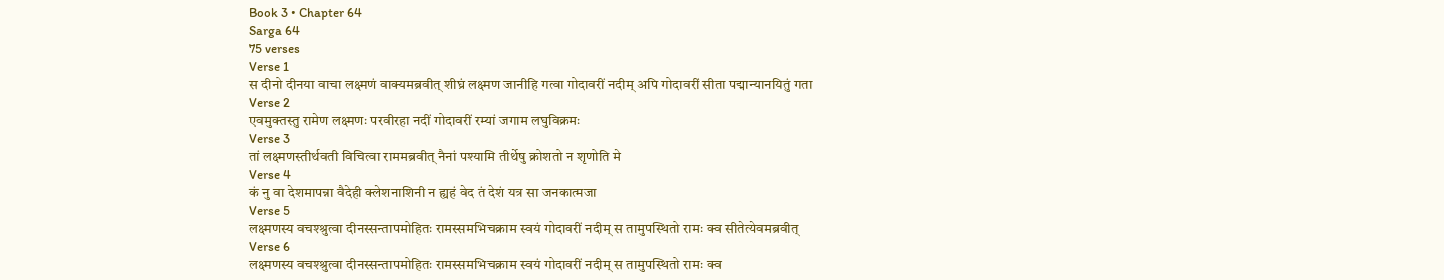Book 3 • Chapter 64
Sarga 64
75 verses
Verse 1
स दीनो दीनया वाचा लक्ष्मणं वाक्यमब्रवीत् शीघ्रं लक्ष्मण जानीहि गत्वा गोदावरीं नदीम् अपि गोदावरीं सीता पद्मान्यानयितुं गता
Verse 2
एवमुक्तस्तु रामेण लक्ष्मणः परवीरहा नदीं गोदावरीं रम्यां जगाम लघुविक्रमः
Verse 3
तां लक्ष्मणस्तीर्थवती विचित्वा राममब्रवीत् नैनां पश्यामि तीर्थेषु क्रोशतो न शृणोति मे
Verse 4
कं नु वा देशमापन्ना वैदेही क्लेशनाशिनी न ह्यहं वेद तं देशं यत्र सा जनकात्मजा
Verse 5
लक्ष्मणस्य वचश्श्रुत्वा दीनस्सन्तापमोहितः रामस्समभिचक्राम स्वयं गोदावरीं नदीम् स तामुपस्थितो रामः क्व सीतेत्येवमब्रवीत्
Verse 6
लक्ष्मणस्य वचश्श्रुत्वा दीनस्सन्तापमोहितः रामस्समभिचक्राम स्वयं गोदावरीं नदीम् स तामुपस्थितो रामः क्व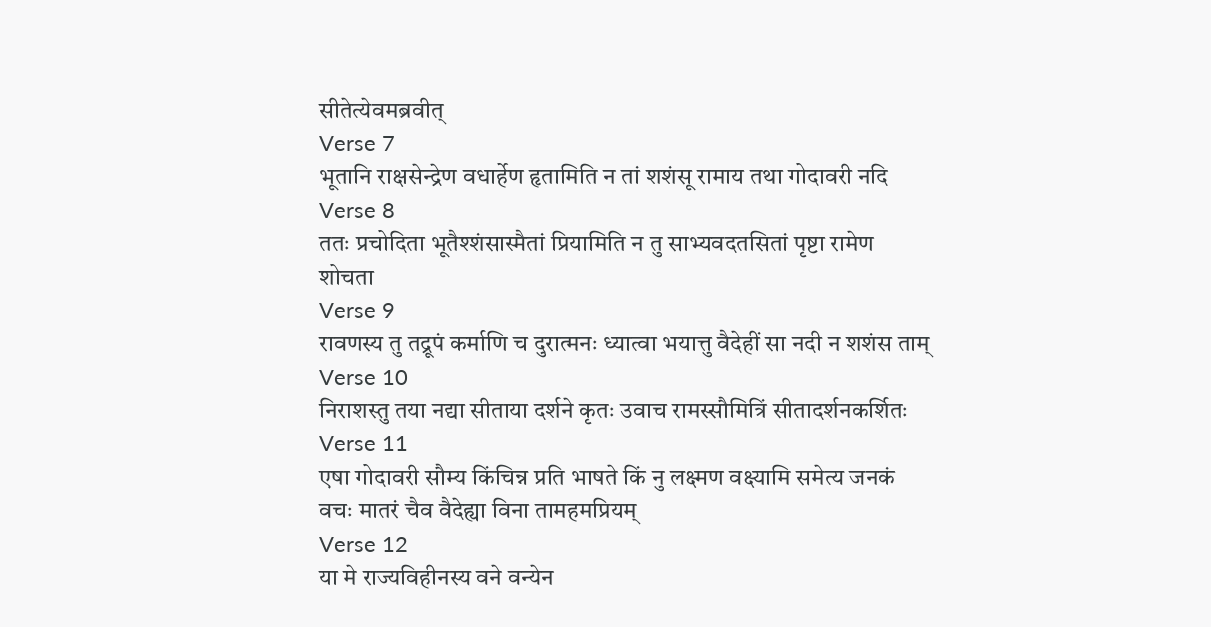सीतेत्येवमब्रवीत्
Verse 7
भूतानि राक्षसेन्द्रेण वधार्हेण हृतामिति न तां शशंसू रामाय तथा गोदावरी नदि
Verse 8
ततः प्रचोदिता भूतैश्शंसास्मैतां प्रियामिति न तु साभ्यवदतसितां पृष्टा रामेण शोचता
Verse 9
रावणस्य तु तद्रूपं कर्माणि च दुरात्मनः ध्यात्वा भयात्तु वैदेहीं सा नदी न शशंस ताम्
Verse 10
निराशस्तु तया नद्या सीताया दर्शने कृतः उवाच रामस्सौमित्रिं सीतादर्शनकर्शितः
Verse 11
एषा गोदावरी सौम्य किंचिन्न प्रति भाषते किं नु लक्ष्मण वक्ष्यामि समेत्य जनकं वचः मातरं चैव वैदेह्या विना तामहमप्रियम्
Verse 12
या मे राज्यविहीनस्य वने वन्येन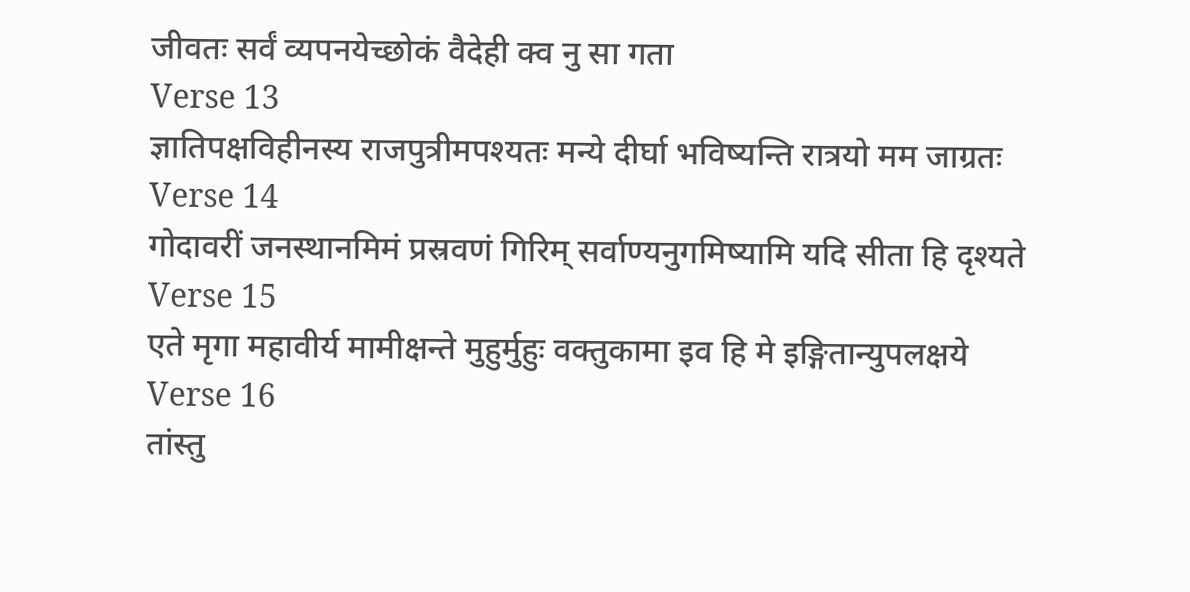जीवतः सर्वं व्यपनयेच्छोकं वैदेही क्व नु सा गता
Verse 13
ज्ञातिपक्षविहीनस्य राजपुत्रीमपश्यतः मन्ये दीर्घा भविष्यन्ति रात्रयो मम जाग्रतः
Verse 14
गोदावरीं जनस्थानमिमं प्रस्रवणं गिरिम् सर्वाण्यनुगमिष्यामि यदि सीता हि दृश्यते
Verse 15
एते मृगा महावीर्य मामीक्षन्ते मुहुर्मुहुः वक्तुकामा इव हि मे इङ्गितान्युपलक्षये
Verse 16
तांस्तु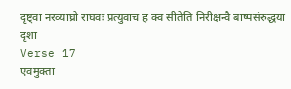दृष्ट्वा नरव्याघ्रो राघवः प्रत्युवाच ह क्व सीतेति निरीक्षन्वै बाष्पसंरुद्धया दृशा
Verse 17
एवमुक्ता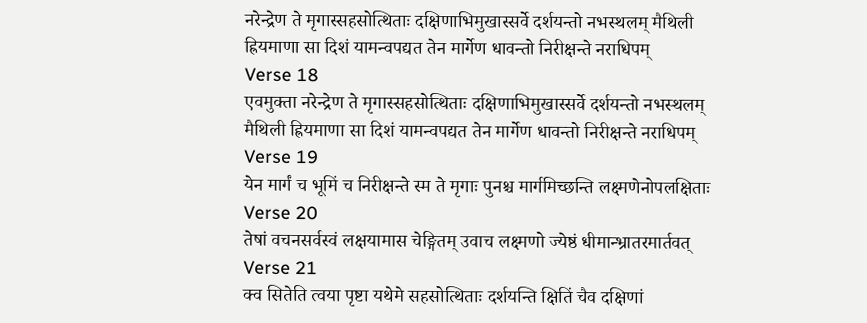नरेन्द्रेण ते मृगास्सहसोत्थिताः दक्षिणाभिमुखास्सर्वे दर्शयन्तो नभस्थलम् मैथिली ह्रियमाणा सा दिशं यामन्वपद्यत तेन मार्गेण धावन्तो निरीक्षन्ते नराधिपम्
Verse 18
एवमुक्ता नरेन्द्रेण ते मृगास्सहसोत्थिताः दक्षिणाभिमुखास्सर्वे दर्शयन्तो नभस्थलम् मैथिली ह्रियमाणा सा दिशं यामन्वपद्यत तेन मार्गेण धावन्तो निरीक्षन्ते नराधिपम्
Verse 19
येन मार्गं च भूमिं च निरीक्षन्ते स्म ते मृगाः पुनश्च मार्गमिच्छन्ति लक्ष्मणेनोपलक्षिताः
Verse 20
तेषां वचनसर्वस्वं लक्षयामास चेङ्गितम् उवाच लक्ष्मणो ज्येष्ठं धीमान्भ्रातरमार्तवत्
Verse 21
क्व सितेति त्वया पृष्टा यथेमे सहसोत्थिताः दर्शयन्ति क्षितिं चैव दक्षिणां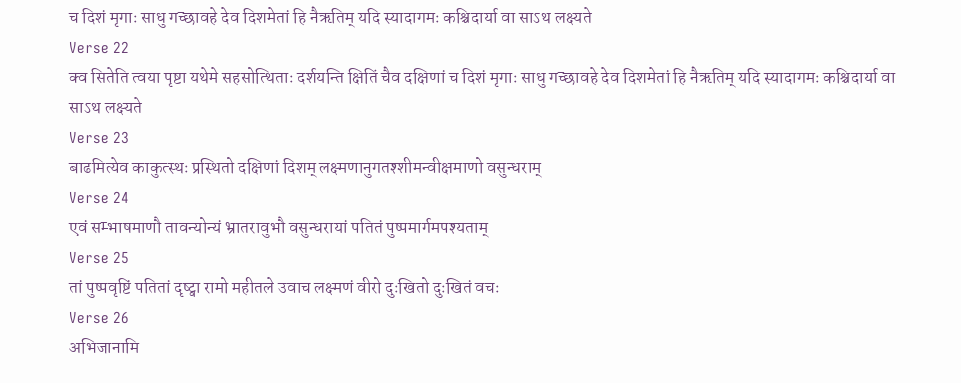च दिशं मृगाः साधु गच्छावहे देव दिशमेतां हि नैऋतिम् यदि स्यादागमः कश्चिदार्या वा साऽथ लक्ष्यते
Verse 22
क्व सितेति त्वया पृष्टा यथेमे सहसोत्थिताः दर्शयन्ति क्षितिं चैव दक्षिणां च दिशं मृगाः साधु गच्छावहे देव दिशमेतां हि नैऋतिम् यदि स्यादागमः कश्चिदार्या वा साऽथ लक्ष्यते
Verse 23
बाढमित्येव काकुत्स्थः प्रस्थितो दक्षिणां दिशम् लक्ष्मणानुगतश्शीमन्वीक्षमाणो वसुन्धराम्
Verse 24
एवं सम्भाषमाणौ तावन्योन्यं भ्रातरावुभौ वसुन्धरायां पतितं पुष्पमार्गमपश्यताम्
Verse 25
तां पुष्पवृष्टिं पतितां दृष्ट्वा रामो महीतले उवाच लक्ष्मणं वीरो दुःखितो दुःखितं वचः
Verse 26
अभिजानामि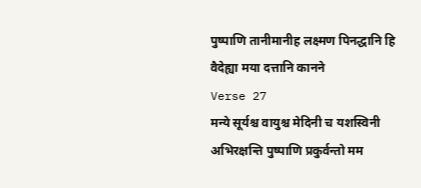पुष्पाणि तानीमानीह लक्ष्मण पिनद्धानि हि वैदेह्या मया दत्तानि कानने
Verse 27
मन्ये सूर्यश्च वायुश्च मेदिनी च यशस्विनी अभिरक्षन्ति पुष्पाणि प्रकुर्वन्तो मम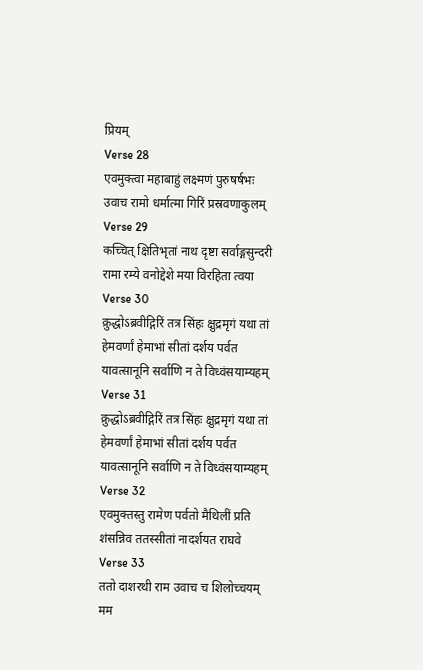प्रियम्
Verse 28
एवमुक्त्वा महाबाहुं लक्ष्मणं पुरुषर्षभः उवाच रामो धर्मात्मा गिरिं प्रस्रवणाकुलम्
Verse 29
कच्चित् क्षितिभृतां नाथ दृष्टा सर्वाङ्गसुन्दरी रामा रम्ये वनोद्देशे मया विरहिता त्वया
Verse 30
क्रुद्धोऽब्रवीद्गिरिं तत्र सिंहः क्षुद्रमृगं यथा तां हेमवर्णां हेमाभां सीतां दर्शय पर्वत यावत्सानूनि सर्वाणि न ते विध्वंसयाम्यहम्
Verse 31
क्रुद्धोऽब्रवीद्गिरिं तत्र सिंहः क्षुद्रमृगं यथा तां हेमवर्णां हेमाभां सीतां दर्शय पर्वत यावत्सानूनि सर्वाणि न ते विध्वंसयाम्यहम्
Verse 32
एवमुक्तस्तु रामेण पर्वतो मैथिलीं प्रति शंसन्निव ततस्सीतां नादर्शयत राघवे
Verse 33
ततो दाशरथी राम उवाच च शिलोच्चयम् मम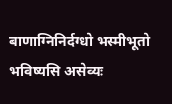बाणाग्निनिर्दग्धो भस्मीभूतो भविष्यसि असेव्यः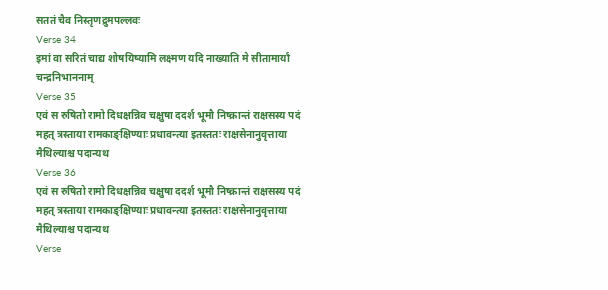सततं चैव निस्तृणद्रुमपल्लवः
Verse 34
इमां वा सरितं चाद्य शोषयिष्यामि लक्ष्मण यदि नाख्याति मे सीतामार्यां चन्द्रनिभाननाम्
Verse 35
एवं स रुषितो रामो दिधक्षन्निव चक्षुषा ददर्श भूमौ निष्क्रान्तं राक्षसस्य पदं महत् त्रस्ताया रामकाङ्क्षिण्याः प्रधावन्त्या इतस्ततः राक्षसेनानुवृत्ताया मैथिल्याश्च पदान्यथ
Verse 36
एवं स रुषितो रामो दिधक्षन्निव चक्षुषा ददर्श भूमौ निष्क्रान्तं राक्षसस्य पदं महत् त्रस्ताया रामकाङ्क्षिण्याः प्रधावन्त्या इतस्ततः राक्षसेनानुवृत्ताया मैथिल्याश्च पदान्यथ
Verse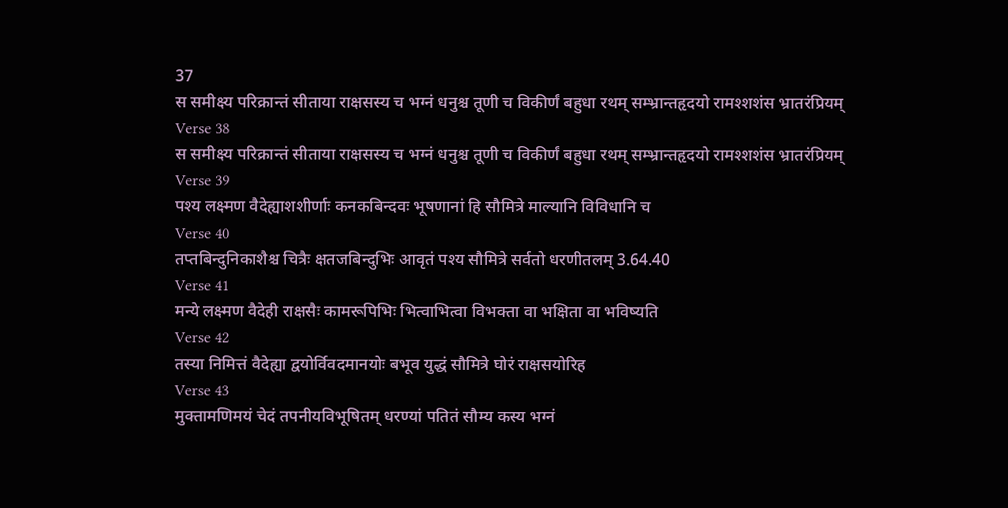37
स समीक्ष्य परिक्रान्तं सीताया राक्षसस्य च भग्नं धनुश्च तूणी च विकीर्णं बहुधा रथम् सम्भ्रान्तहृदयो रामश्शशंस भ्रातरंप्रियम्
Verse 38
स समीक्ष्य परिक्रान्तं सीताया राक्षसस्य च भग्नं धनुश्च तूणी च विकीर्णं बहुधा रथम् सम्भ्रान्तहृदयो रामश्शशंस भ्रातरंप्रियम्
Verse 39
पश्य लक्ष्मण वैदेह्याशशीर्णाः कनकबिन्दवः भूषणानां हि सौमित्रे माल्यानि विविधानि च
Verse 40
तप्तबिन्दुनिकाशैश्च चित्रैः क्षतजबिन्दुभिः आवृतं पश्य सौमित्रे सर्वतो धरणीतलम् 3.64.40
Verse 41
मन्ये लक्ष्मण वैदेही राक्षसैः कामरूपिभिः भित्वाभित्वा विभक्ता वा भक्षिता वा भविष्यति
Verse 42
तस्या निमित्तं वैदेह्या द्वयोर्विवदमानयोः बभूव युद्धं सौमित्रे घोरं राक्षसयोरिह
Verse 43
मुक्तामणिमयं चेदं तपनीयविभूषितम् धरण्यां पतितं सौम्य कस्य भग्नं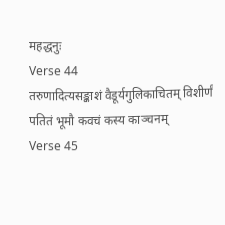महद्धनुः
Verse 44
तरुणादित्यसङ्काशं वैडूर्यगुलिकाचितम् विशीर्णं पतितं भूमौ कवचं कस्य काञ्चनम्
Verse 45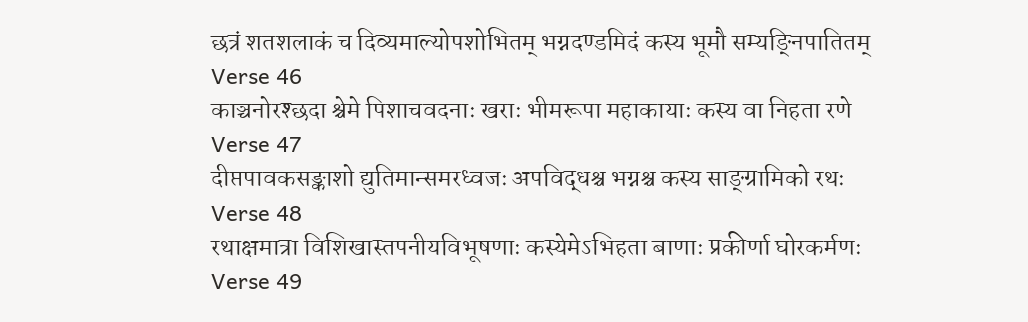छत्रं शतशलाकं च दिव्यमाल्योपशोभितम् भग्नदण्डमिदं कस्य भूमौ सम्यङ्निपातितम्
Verse 46
काञ्चनोरश्छदा श्चेमे पिशाचवदनाः खराः भीमरूपा महाकायाः कस्य वा निहता रणे
Verse 47
दीप्तपावकसङ्काशो द्युतिमान्समरध्वजः अपविद्धश्च भग्नश्च कस्य साङ्ग्रामिको रथः
Verse 48
रथाक्षमात्रा विशिखास्तपनीयविभूषणाः कस्येमेऽभिहता बाणाः प्रकीर्णा घोरकर्मणः
Verse 49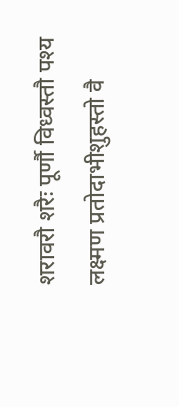शरावरौ शरैः पूर्णौ विध्वस्तौ पश्य लक्ष्मण प्रतोदाभीशुहस्तो वै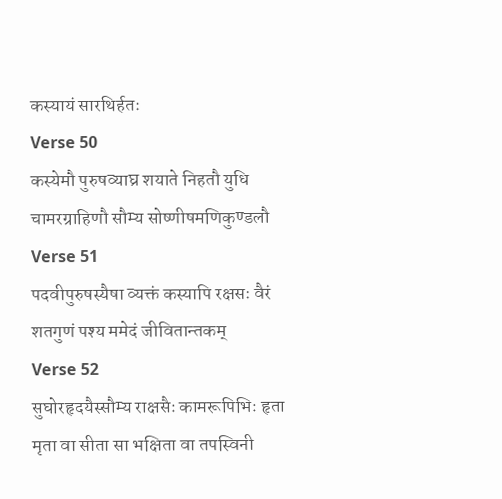कस्यायं सारथिर्हतः
Verse 50
कस्येमौ पुरुषव्याघ्र शयाते निहतौ युधि चामरग्राहिणौ सौम्य सोष्णीषमणिकुण्डलौ
Verse 51
पदवीपुरुषस्यैषा व्यक्तं कस्यापि रक्षसः वैरं शतगुणं पश्य ममेदं जीवितान्तकम्
Verse 52
सुघोरहृदयैस्सौम्य राक्षसैः कामरूपिभिः हृता मृता वा सीता सा भक्षिता वा तपस्विनी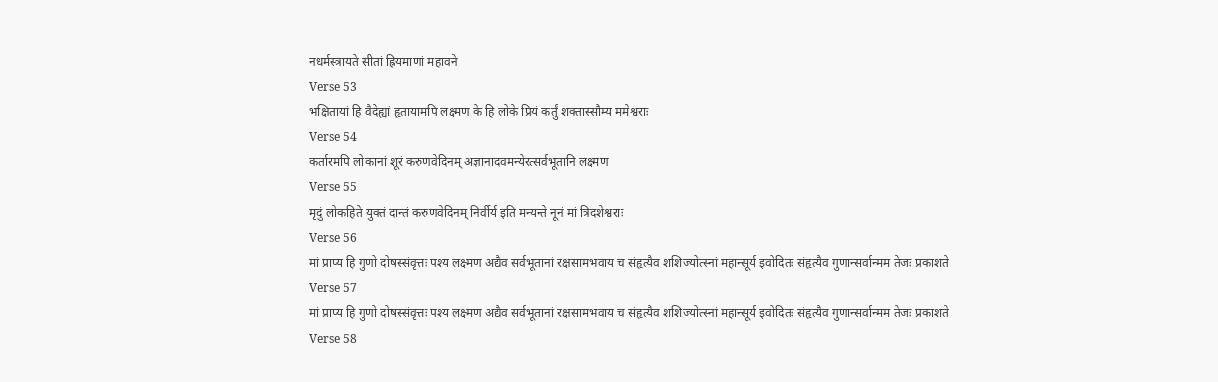नधर्मस्त्रायते सीतां ह्रियमाणां महावने
Verse 53
भक्षितायां हि वैदेह्यां हृतायामपि लक्ष्मण के हि लोके प्रियं कर्तुं शक्तास्सौम्य ममेश्वराः
Verse 54
कर्तारमपि लोकानां शूरं करुणवेदिनम् अज्ञानादवमन्येरत्सर्वभूतानि लक्ष्मण
Verse 55
मृदुं लोकहिते युक्तं दान्तं करुणवेदिनम् निर्वीर्य इति मन्यन्ते नूनं मां त्रिदशेश्वराः
Verse 56
मां प्राप्य हि गुणो दोषस्संवृत्तः पश्य लक्ष्मण अद्यैव सर्वभूतानां रक्षसामभवाय च संहृत्यैव शशिज्योत्स्नां महान्सूर्य इवोदितः संहृत्यैव गुणान्सर्वान्मम तेजः प्रकाशते
Verse 57
मां प्राप्य हि गुणो दोषस्संवृत्तः पश्य लक्ष्मण अद्यैव सर्वभूतानां रक्षसामभवाय च संहृत्यैव शशिज्योत्स्नां महान्सूर्य इवोदितः संहृत्यैव गुणान्सर्वान्मम तेजः प्रकाशते
Verse 58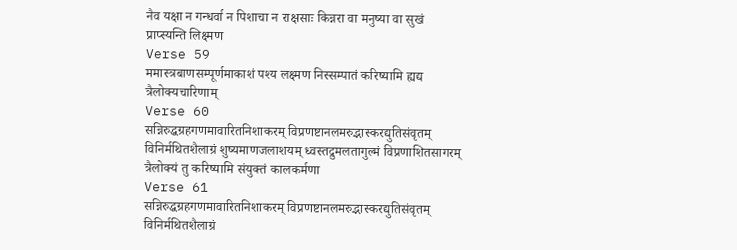नैव यक्षा न गन्धर्वा न पिशाचा न राक्षसाः किन्नरा वा मनुष्या वा सुखं प्राप्स्यन्ति लिक्ष्मण
Verse 59
ममास्त्रबाणसम्पूर्णमाकाशं पश्य लक्ष्मण निस्सम्पातं करिष्यामि ह्यद्य त्रैलोक्यचारिणाम्
Verse 60
सन्निरुद्धग्रहगणमावारितनिशाकरम् विप्रणष्टानलमरुद्भास्करद्युतिसंवृतम् विनिर्मथितशैलाग्रं शुष्यमाणजलाशयम् ध्वस्तद्रुमलतागुल्मं विप्रणाशितसागरम् त्रैलोक्यं तु करिष्यामि संयुक्तं कालकर्मणा
Verse 61
सन्निरुद्धग्रहगणमावारितनिशाकरम् विप्रणष्टानलमरुद्भास्करद्युतिसंवृतम् विनिर्मथितशैलाग्रं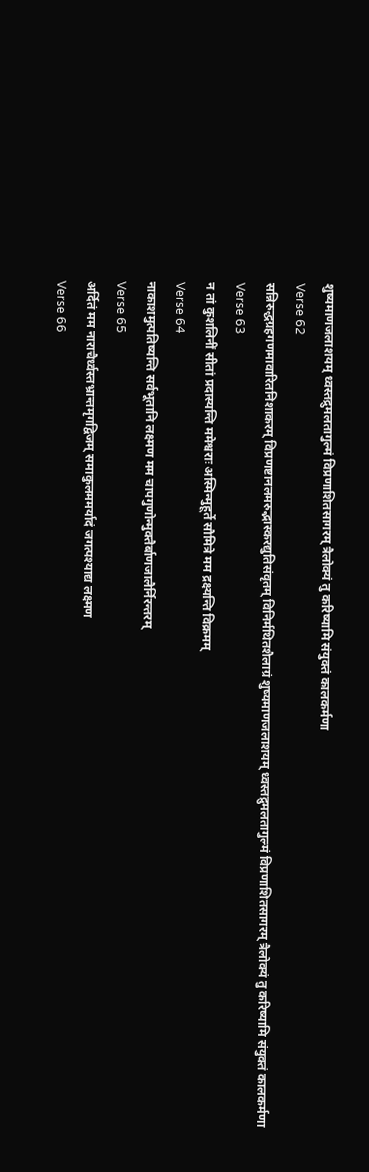शुष्यमाणजलाशयम् ध्वस्तद्रुमलतागुल्मं विप्रणाशितसागरम् त्रैलोक्यं तु करिष्यामि संयुक्तं कालकर्मणा
Verse 62
सन्निरुद्धग्रहगणमावारितनिशाकरम् विप्रणष्टानलमरुद्भास्करद्युतिसंवृतम् विनिर्मथितशैलाग्रं शुष्यमाणजलाशयम् ध्वस्तद्रुमलतागुल्मं विप्रणाशितसागरम् त्रैलोक्यं तु करिष्यामि संयुक्तं कालकर्मणा
Verse 63
न तां कुशलिनीं सीतां प्रदास्यन्ति ममेश्वराः अस्मिन्मुहूर्ते सौमित्रे मम द्रक्ष्यन्ति विक्रमम्
Verse 64
नाकाशमुत्पतिष्यन्ति सर्वभूतानि लक्ष्मण मम चापगुणोन्मुक्तैर्बाणजालैर्निरन्तरम्
Verse 65
अर्दितं मम नाराचैर्ध्वस्तभ्रान्तमृगद्विजम् समाकुलममर्यादं जगत्पश्याद्य लक्ष्मण
Verse 66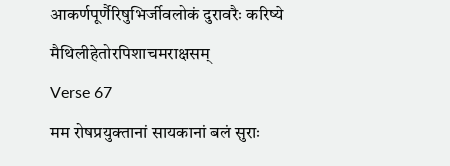आकर्णपूर्णैरिषुभिर्जीवलोकं दुरावरैः करिष्ये मैथिलीहेतोरपिशाचमराक्षसम्
Verse 67
मम रोषप्रयुक्तानां सायकानां बलं सुराः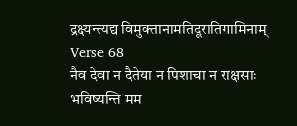द्रक्ष्यन्त्यद्य विमुक्तानामतिदूरातिगामिनाम्
Verse 68
नैव देवा न दैतेया न पिशाचा न राक्षसाः भविष्यन्ति मम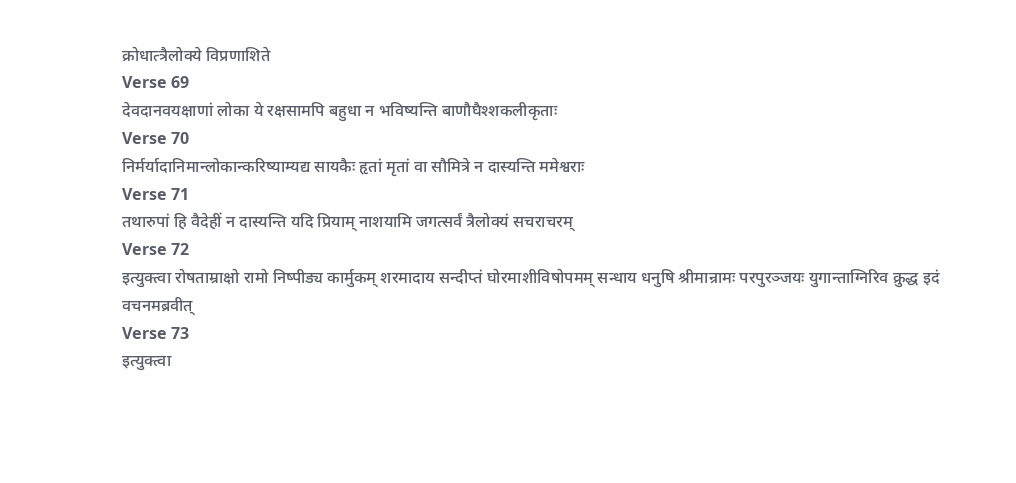क्रोधात्त्रैलोक्ये विप्रणाशिते
Verse 69
देवदानवयक्षाणां लोका ये रक्षसामपि बहुधा न भविष्यन्ति बाणौघैश्शकलीकृताः
Verse 70
निर्मर्यादानिमान्लोकान्करिष्याम्यद्य सायकैः हृतां मृतां वा सौमित्रे न दास्यन्ति ममेश्वराः
Verse 71
तथारुपां हि वैदेहीं न दास्यन्ति यदि प्रियाम् नाशयामि जगत्सर्वं त्रैलोक्यं सचराचरम्
Verse 72
इत्युक्त्वा रोषताम्राक्षो रामो निष्पीड्य कार्मुकम् शरमादाय सन्दीप्तं घोरमाशीविषोपमम् सन्धाय धनुषि श्रीमान्रामः परपुरञ्जयः युगान्ताग्निरिव क्रुद्ध इदं वचनमब्रवीत्
Verse 73
इत्युक्त्वा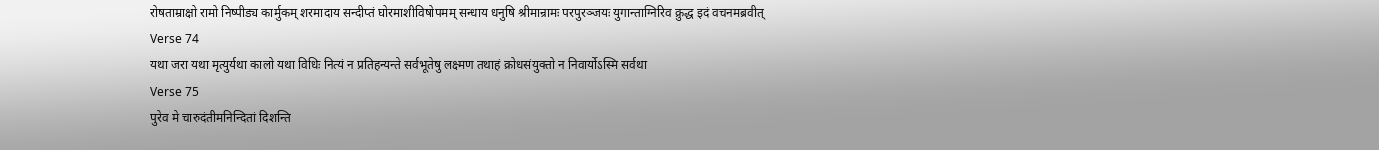रोषताम्राक्षो रामो निष्पीड्य कार्मुकम् शरमादाय सन्दीप्तं घोरमाशीविषोपमम् सन्धाय धनुषि श्रीमान्रामः परपुरञ्जयः युगान्ताग्निरिव क्रुद्ध इदं वचनमब्रवीत्
Verse 74
यथा जरा यथा मृत्युर्यथा कालो यथा विधिः नित्यं न प्रतिहन्यन्ते सर्वभूतेषु लक्ष्मण तथाहं क्रोधसंयुक्तो न निवार्योऽस्मि सर्वथा
Verse 75
पुरेव मे चारुदंतीमनिन्दितां दिशन्ति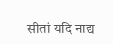सीतां यदि नाद्य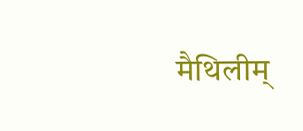मैथिलीम्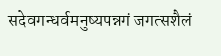सदेवगन्धर्वमनुष्यपन्नगं जगत्सशैलं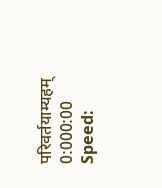परिवर्तयाम्यहम्
0:000:00
Speed: